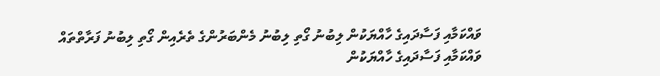ވައްކަމާއި ފަސާދައިގެ ހާއްޔަކުން ލިބުނު ގޯތި ލިބުނު މެންބަރުންގެ ތެރެއިން ގޯތި ލިބުނު ފަރާތްތައް
ވައްކަމާއި ފަސާދައިގެ ހާއްޔަކުން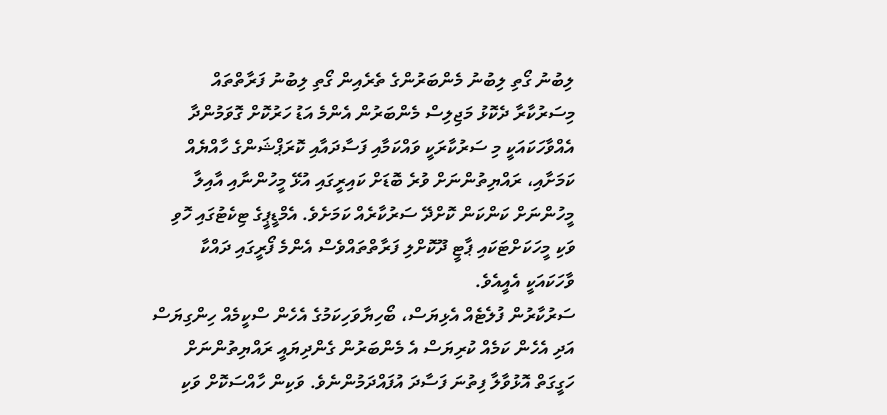ލިބުނު ގޯތި ލިބުނު މެންބަރުންގެ ތެރެއިން ގޯތި ލިބުނު ފަރާތްތައް
މިސަރުކާރާ ދެކޮޅު މަޖިލިސް މެންބަރުން އެންމެ އަޑު ހަރުކޮށް ގޮވަމުންދާ އެއްވާހަކައަކީ މި ސަރުކާރަކީ ވައްކަމާއި ފަސާދައާއި ކޮރަޕްޝަންގެ ހާއްޔެއް ކަމަށާއި، ރައްޔިތުންނަށް ވުރެ ބޮޑަށް ކައިރީގައި އުޅޭ މީހުންނާއި އާއިލާ މީހުންނަށް ކަންކަން ކޮށްދޭ ސަރުކާރެއް ކަމަށެވެ. އެމްޑީޕީގެ ޓިކެޓުގައި ހޮވި ވަކި މީހަކަށްޓަކައި ޕާޓީ ދޫކޮށްލި ފަރާތްތައްވެސް އެންމެ ފޯރީގައި ދައްކާ ވާހަކައަކީ އެއީއެވެ.
ސަރުކާރުން ފުލެޓެއް އެޅިޔަސް، ބޯހިޔާވަހިކަމުގެ އެހެން ސްކީމެއް ހިންގިޔަސް އަދި އެހެން ކަމެއް ކުރިޔަސް އެ މެންބަރުން ގެންދިޔައީ ރައްޔިތުންނަށް ހަގީގަތް އޮޅުވާލާ ފިތުނަ ފަސާދަ އުފައްދަމުންނެވެ. ވަކިން ހާއްސަކޮށް ވަކި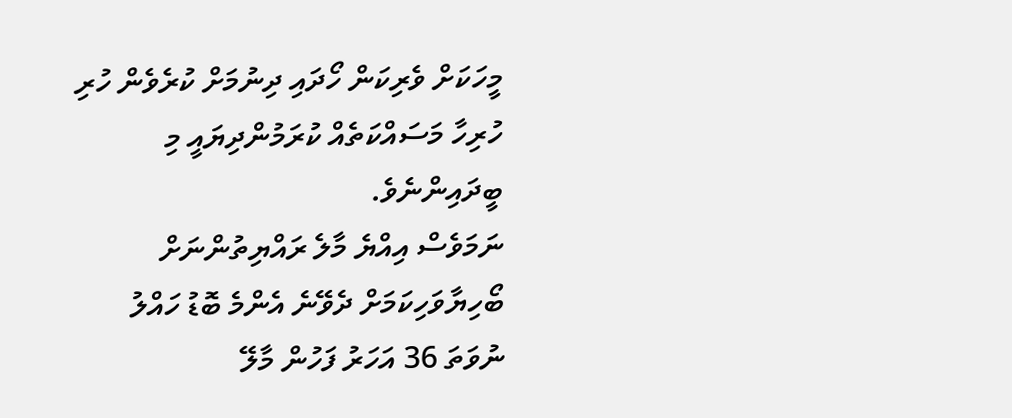މީހަކަށް ވެރިކަން ހޯދައި ދިނުމަށް ކުރެވެން ހުރި ހުރިހާ މަސައްކަތެއް ކުރަމުންދިޔައީ މި ބީދައިންނެވެ.
ނަމަވެސް އިއްޔެ މާލެ ރައްޔިތުންނަށް ބޯހިޔާވަހިކަމަށް ދެވޭނެ އެންމެ ބޮޑު ހައްލު ނުވަތަ 36 އަހަރު ފަހުން މާލޭ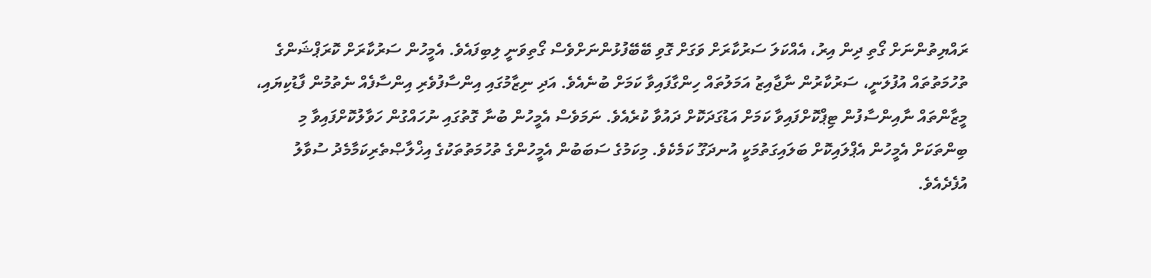ރައްޔިތުންނަށް ގޯތި ދިން އިރު، އެއްކަލަ ސަރުކާރަށް ވަގަށް ގޮވި ބޭބޭފުޅުންނަށްވެސް ގޯތިވަނީ ލިބިފައެވެ. އެމީހުން ސަރުކާރަށް ކޮރަޕްޝަންގެ ތުހުމަތުތައް އުފުލަނީ، ސަރުކާރުން ނާޖާއިޒު އަމަލުތައް ހިންގާފައިވާ ކަމަށް ބުނެއެވެ. އަދި ނިޒާމުގައި އިންސާފުވެރި އިންސާފެއް ނެތުމުން ފާޑުކިޔައި، މީޒާންތައް ނާއިންސާފުން ޓިޕްކޮށްފައިވާ ކަމަށް އަޑުގަދަކޮށް ދައުވާ ކުރެއެވެ. ނަމަވެސް އެމީހުން ބުނާ ގޮތުގައި ނުހައްގުން ހަވާލުކޮށްފައިވާ މި ބިންތަކަށް އެމީހުން އެޕްލައިކޮށް ބަލައިގަތުމަކީ އުނދަގޫ ކަމެކެވެ. މިކަމުގެ ސަބަބުން އެމީހުންގެ ތުހުމަތުތަކުގެ އިޚްލާޞްތެރިކަމާމެދު ސުވާލު އުފެދެއެވެ.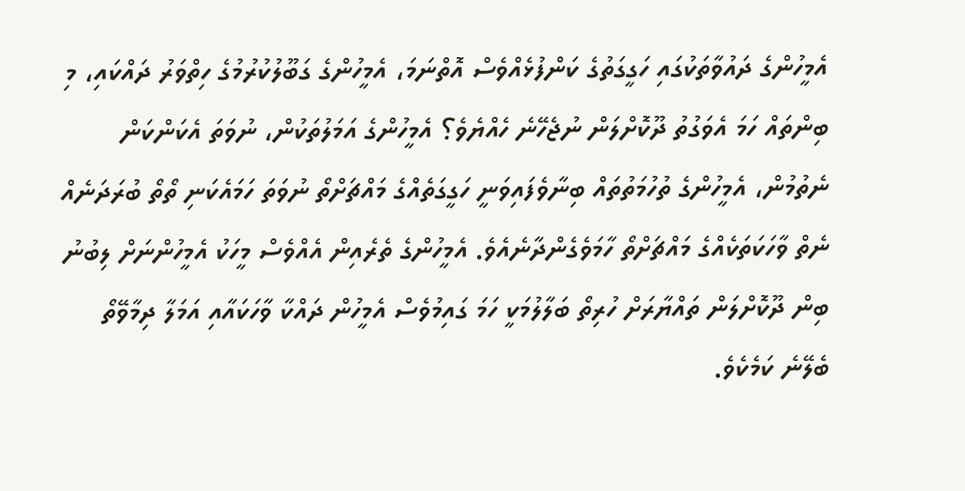އެމީހުންގެ ދައުވާތަކުގައި ހަގީގަތުގެ ކަންފުޅެއްވެސް އޮތްނަމަ، އެމީހުންގެ ގަބޫލުކުރުމުގެ ހިތްވަރު ދައްކައި، މި ބިންތައް ހަމަ އެވަގުތު ދޫކޮށްލަން ނުޖެހޭނެ ހެއްޔެވެ؟ އެމީހުންގެ އަމަލުތަކުން، ނުވަތަ އެކަންކަން ނެތުމުން، އެމީހުންގެ ތުހުމަތުތައް ބިނާވެފައިވަނީ ހަގީގަތެއްގެ މައްޗަށްތޯ ނުވަތަ ހަމައެކަނި ތޯތޯ ބުރަދަނެއް ނެތް ވާހަކަތަކެއްގެ މައްޗަށްތޯ ހާމަވެގެންދާނެއެވެ. އެމީހުންގެ ތެރެއިން އެއްވެސް މީހަކު އެމީހުންނަށް ލިބުނު ބިން ދޫކޮށްލަން ތައްޔާރަށް ހުރިތޯ ބަލާލުމަކީ ހަމަ ގައިމުވެސް އެމީހުން ދައްކާ ވާހަކައާއި އަމަލާ ދިމާވޭތޯ ބެލޭނެ ކަމެކެވެ.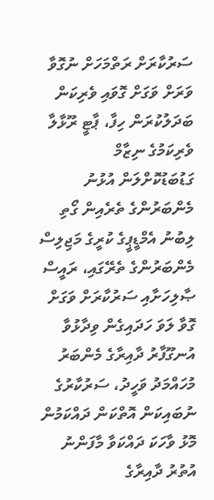ސަރުކާރަށް ރަތްމަހަށް ނުގޮވާ ވަރަށް ވަގަށް ގޮވައި ވެރިކަން ބަދަލުކުރަން ހިފާ، ޕާޓީ ރޫޅާލާ ވެރިކަމުގެ ނިޒާމް ގަޑުބަޑުކޮށްލަން އުޅުނު މެންބަރުންގެ ތެރެއިން ގޯތި ލިބުނު އެމްޑީޕީގެ ކުރީގެ މަޖިލިސް މެންބަރުންގެ ތެރޭގައި، ރައީސް ޞާލިހަށާއި ސަރުކާރަށް ވަގަށް ގޮވާ ލަވަ ހަދައިގެން ވިދާޅުވާ އުނގޫފާރު ދާއިރާގެ މެންބަރު މުހައްމަދު ވަހީދު، ސަރުކާރުގެ ނުބައިކަން އޮތްކަން ދައްކަމުން މޮޅު ވާހަކަ ދައްކަވާ މާފަންނު އުތުރު ދާއިރާގެ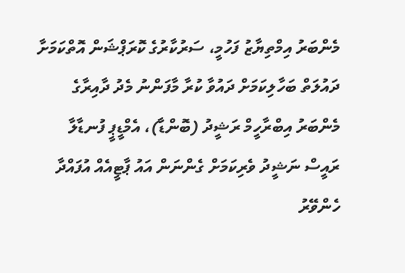މެންބަރު އިމްތިޔާޒު ފަހުމީ، ސަރުކާރުގެ ކޮރަޕްޝަން އޮތްކަމަށާ ދައުލަތް ބަހާލިކަމަށް ދައުވާ ކުރާ މާފަންނު މެދު ދާއިރާގެ މެންބަރު އިބްރާހީމް ރަޝީދު (ބޮންޑާ)، އެމްޑީޕީ ފުނޑާލާ ރައީސް ނަޝީދު ވެރިކަމަށް ގެންނަން އައު ޕާޓީއެއް އުފައްދާ ހެންވޭރު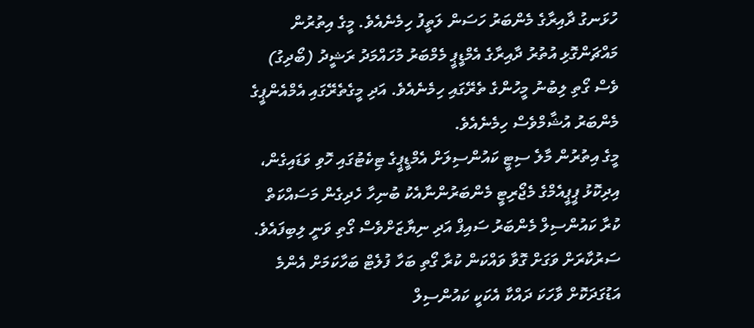ހުޅަނގު ދާއިރާގެ މެންބަރު ހަސަން ލަތީފު ހިމެނެއެވެ. މީގެ އިތުރުން މައްޗަންގޮޅި އުތުރު ދާއިރާގެ އެމްޑީޕީ މެމްބަރު މުހައްމަދު ރަޝީދު (ބޯދިގު) ވެސް ގޯތި ލިބުނު މީހުންގެ ތެރޭގައި ހިމެނެއެވެ. އަދި މީގެތެރޭގައި އެމްއެންޕީގެ މެންބަރު އުޝާމްވެސް ހިމެނެއެވެ.
މީގެ އިތުރުން މާލެ ސިޓީ ކައުންސިލަށް އެމްޑީޕީގެ ޓިކެޓުގައި ހޮވި ވަޑައިގެން، އިދިކޮޅު ޕީޕީއެމްގެ މެޖޯރިޓީ މެންބަރުންނާއެކު ބުނިހާ ހެދިގެން މަސައްކަތް ކުރާ ކައުންސިލް މެންބަރު ސައިފް އަދި ނިޔާޒަށްވެސް ގޯތި ވަނީ ލިބިފައެވެ. ސަރުކާރަށް ވަގަށް ގޮވާ ވައްކަން ކުރާ ގޯތި ބަހާ ފުލެޓް ބަހާކަމަށް އެންމެ އަޑުގަދަކޮށް ވާހަކަ ދައްކާ އެކަކީ ކައުންސިލް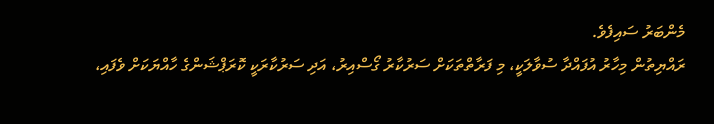މެންބަރު ސައިފެވެ.
ރައްޔިތުން މިހާރު އުފައްދާ ސުވާލަކީ، މި ފަރާތްތަކަށް ސަރުކާރު ގޯސްއިރު، އަދި ސަރުކާރަކީ ކޮރަޕްޝަންގެ ހާއްޔަކަށް ވެފައި،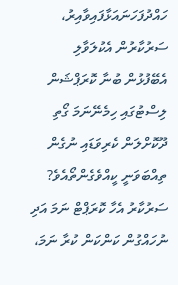ހައްދުފަހަނައަޅާފައިވާއިރު، ސަރުކާރުން އެކުލަވާލި އެބޭފުޅުން ބުނާ ކޮރަޕްޝަން ލިސްޓުގައި ހިމެނޭނަމަ ގޯތި ދޫކޮށްލަން ކެރިވަޑައި ނުގެން ތިއްބަވަނީ ކީއްވެގެންތޯއެވެ? ސަރުކާރު އެހާ ކޮރަޕްޓް ނަމަ އަދި ނުހައްގުން ކަންކަން ކުރާ ނަމަ،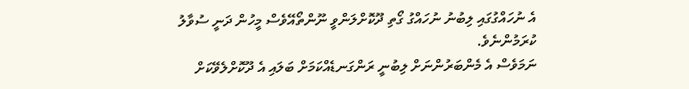އެ ނުހައްގުގައި ލިބުނު ނުހައްގު ގޯތި ދޫކޮށްލަންވީ ނޫންތޯއޭވެސް މީހުން ދަނީ ސުވާލު ކުރަމުންނެވެ.
ނަމަވެސް އެ މެންބަރުންނަށް ލިބުނީ ރަންގަނޑެއްކަމަށް ބަލައި އެ ދޫކޮށްލެވޭކަށް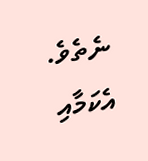ނެތެވެ. އެކަމާއި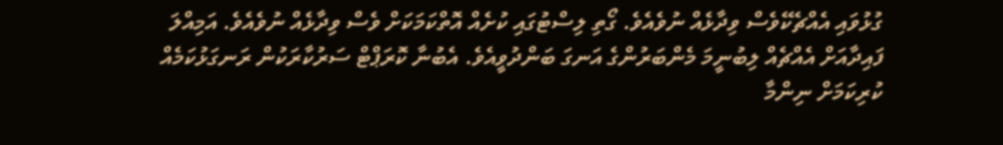ގުޅުވައި އެއްޗެކޭވެސް ވިދާޅެއް ނުވެއެވެ. ގޯތި ލިސްޓުގައި ކުށެއް އޮތްކަމަކަށް ވެސް ވިދާޅެއް ނުވެއެވެ. އަމިއްލަ ފައިދާއަށް އެއްޗެއް ލިބުނީމަ މެންބަރުންގެ އަނގަ ބަންދުވީއެވެ. އެބުނާ ކޮރަޕްޓް ސަރުކާރަކުން ރަނގަޅުކަމެއް ކުރިކަމަށް ނިންމާ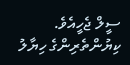ސީލް ޖެހީއެވެ.
ކިޔުންތެރިންގެ ހިޔާލު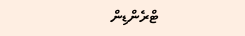ޓްރެންޑިން